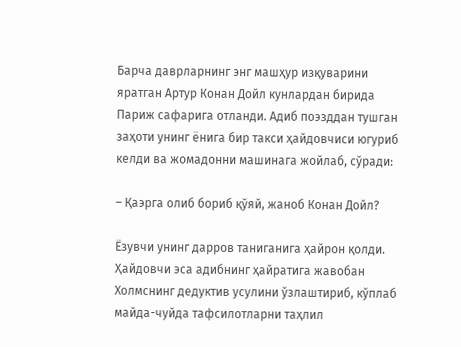Барча даврларнинг энг машҳур изқуварини яратган Артур Конан Дойл кунлардан бирида Париж сафарига отланди. Адиб поэзддан тушган заҳоти унинг ёнига бир такси ҳайдовчиси югуриб келди ва жомадонни машинага жойлаб, сўради:

– Қаэрга олиб бориб қўяй, жаноб Конан Дойл?

Ёзувчи унинг дарров таниганига ҳайрон қолди. Ҳайдовчи эса адибнинг ҳайратига жавобан Холмснинг дедуктив усулини ўзлаштириб, кўплаб майда-чуйда тафсилотларни таҳлил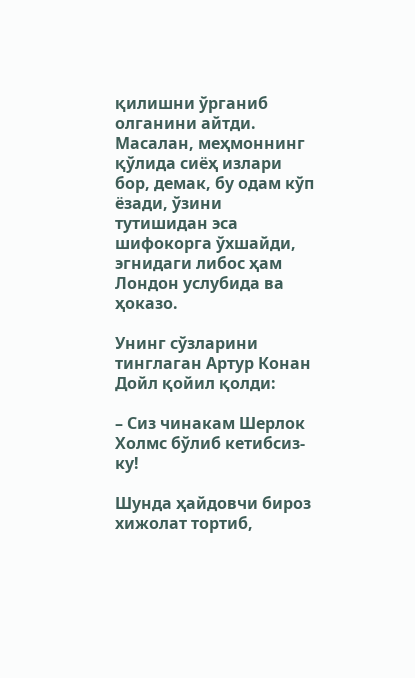қилишни ўрганиб олганини айтди. Масалан, меҳмоннинг қўлида сиёҳ излари бор, демак, бу одам кўп ёзади, ўзини тутишидан эса шифокорга ўхшайди, эгнидаги либос ҳам Лондон услубида ва ҳоказо.

Унинг сўзларини тинглаган Артур Конан Дойл қойил қолди:

– Сиз чинакам Шерлок Холмс бўлиб кетибсиз-ку!

Шунда ҳайдовчи бироз хижолат тортиб,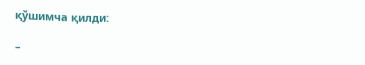қўшимча қилди:

–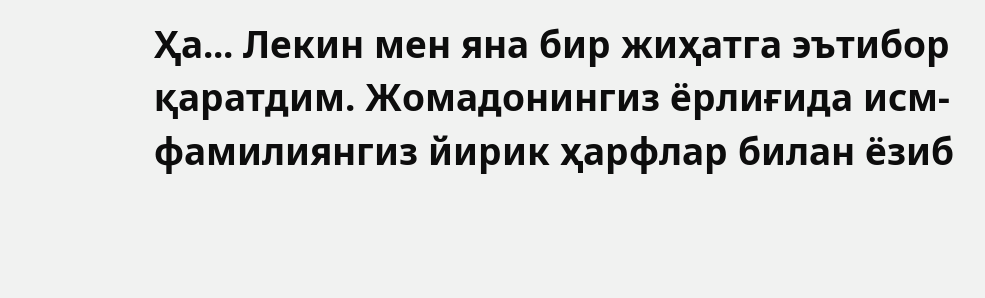Ҳа... Лекин мен яна бир жиҳатга эътибор қаратдим. Жомадонингиз ёрлиғида исм-фамилиянгиз йирик ҳарфлар билан ёзиб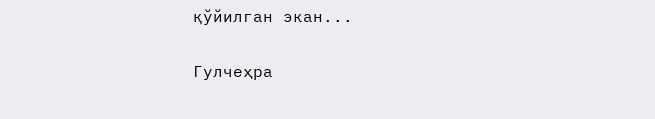қўйилган экан...

Гулчеҳра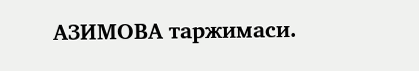АЗИМОВА таржимаси.